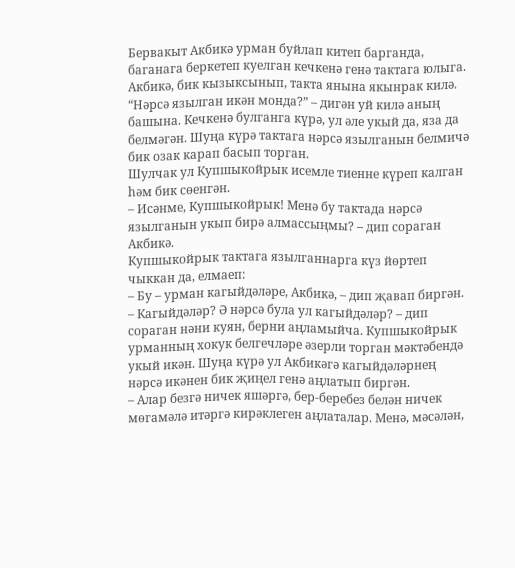Бервакыт Акбикә урман буйлап китеп барганда, баганага беркетеп куелган кечкенә генә тактага юлыга. Акбикә, бик кызыксынып, такта янына якынрак килә.
“Нәрсә язылган икән монда?” – дигән уй килә аның башына. Кечкенә булганга күрә, ул әле укый да, яза да белмәгән. Шуңа күрә тактага нәрсә язылганын белмичә бик озак карап басып торган.
Шулчак ул Купшыкойрык исемле тиенне күреп калган һәм бик сөенгән.
– Исәнме, Купшыкойрык! Менә бу тактада нәрсә язылганын укып бирә алмассыңмы? – дип сораган Акбикә.
Купшыкойрык тактага язылганнарга күз йөртеп чыккан да, елмаеп:
– Бу – урман кагыйдәләре, Акбикә, – дип җавап биргән.
– Кагыйдәләр? Ә нәрсә була ул кагыйдәләр? – дип сораган нәни куян, берни аңламыйча. Купшыкойрык урманның хокук белгечләре әзерли торган мәктәбендә укый икән. Шуңа күрә ул Акбикәгә кагыйдәләрнең нәрсә икәнен бик җиңел генә аңлатып биргән.
– Алар безгә ничек яшәргә, бер-беребез белән ничек мөгамәлә итәргә кирәклеген аңлаталар. Менә, мәсәлән,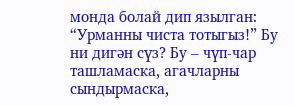монда болай дип язылган: “Урманны чиста тотыгыз!” Бу ни дигән сүз? Бу – чүп-чар ташламаска, агачларны сындырмаска,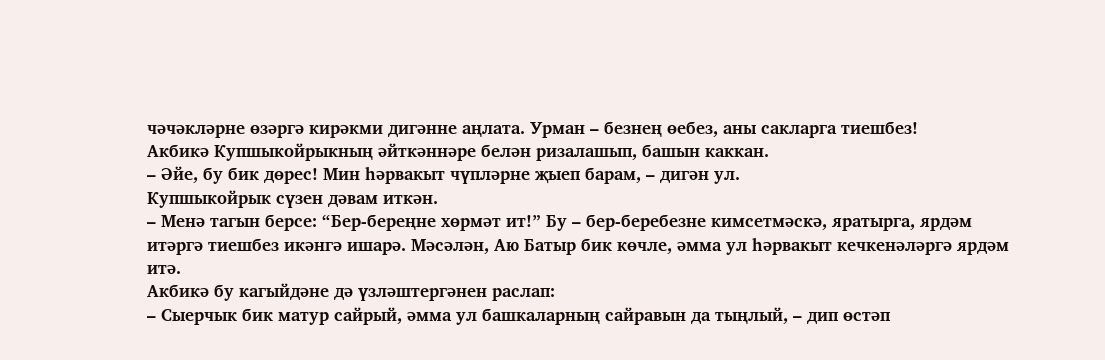чәчәкләрне өзәргә кирәкми дигәнне аңлата. Урман – безнең өебез, аны сакларга тиешбез!
Акбикә Купшыкойрыкның әйткәннәре белән ризалашып, башын каккан.
– Әйе, бу бик дөрес! Мин һәрвакыт чүпләрне җыеп барам, – дигән ул.
Купшыкойрык сүзен дәвам иткән.
– Менә тагын берсе: “Бер-береңне хөрмәт ит!” Бу – бер-беребезне кимсетмәскә, яратырга, ярдәм итәргә тиешбез икәнгә ишарә. Мәсәлән, Аю Батыр бик көчле, әмма ул һәрвакыт кечкенәләргә ярдәм итә.
Акбикә бу кагыйдәне дә үзләштергәнен раслап:
– Сыерчык бик матур сайрый, әмма ул башкаларның сайравын да тыңлый, – дип өстәп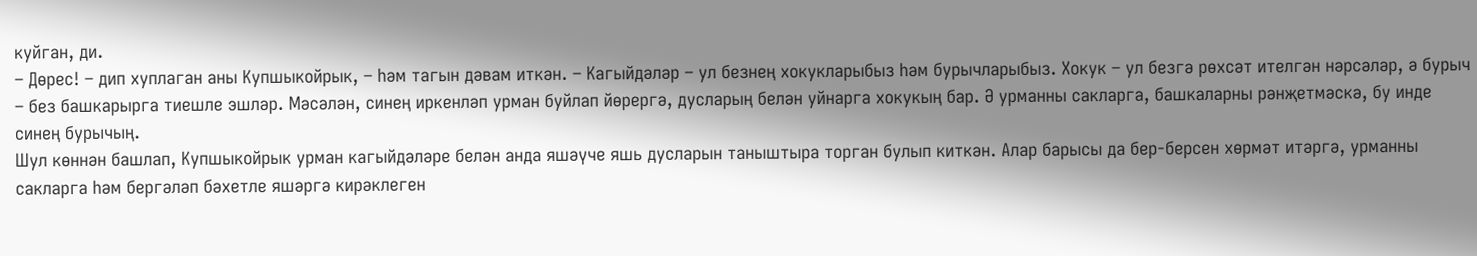куйган, ди.
– Дөрес! – дип хуплаган аны Купшыкойрык, – һәм тагын дәвам иткән. – Кагыйдәләр – ул безнең хокукларыбыз һәм бурычларыбыз. Хокук – ул безгә рөхсәт ителгән нәрсәләр, ә бурыч – без башкарырга тиешле эшләр. Мәсәлән, синең иркенләп урман буйлап йөрергә, дусларың белән уйнарга хокукың бар. Ә урманны сакларга, башкаларны рәнҗетмәскә, бу инде синең бурычың.
Шул көннән башлап, Купшыкойрык урман кагыйдәләре белән анда яшәүче яшь дусларын таныштыра торган булып киткән. Алар барысы да бер-берсен хөрмәт итәргә, урманны сакларга һәм бергәләп бәхетле яшәргә кирәклеген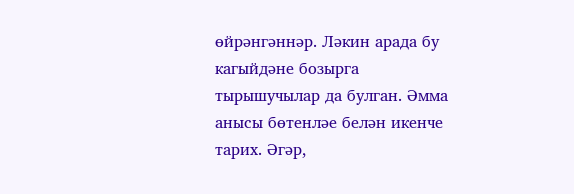өйрәнгәннәр. Ләкин арада бу кагыйдәне бозырга тырышучылар да булган. Әмма анысы бөтенләе белән икенче тарих. Әгәр,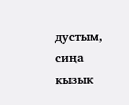дустым, сиңа кызык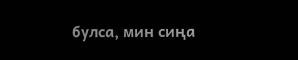булса, мин сиңа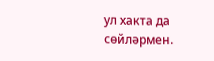ул хакта да сөйләрмен.